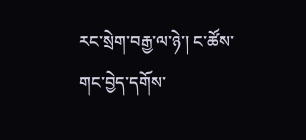རང་སྲེག་བརྒྱ་ལ་ཉེ་། ང་ཚོས་གང་བྱེད་དགོས་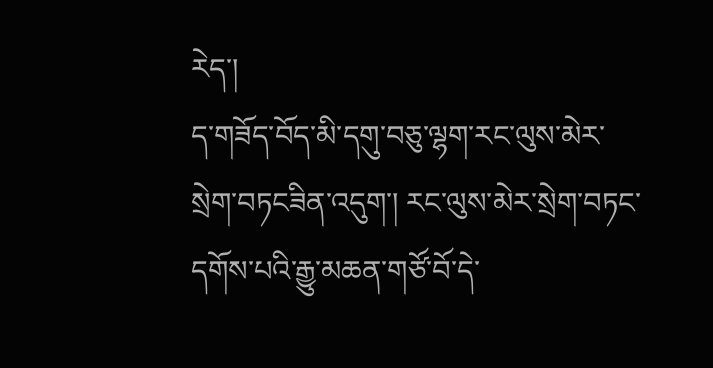རེད་།
ད་གཟོད་བོད་མི་དགུ་བཅུ་ལྷག་རང་ལུས་མེར་སྲེག་བཏངཟིན་འདུག་། རང་ལུས་མེར་སྲེག་བཏང་དགོས་པའི་རྒྱུ་མཆན་གཙོ་བོ་དེ་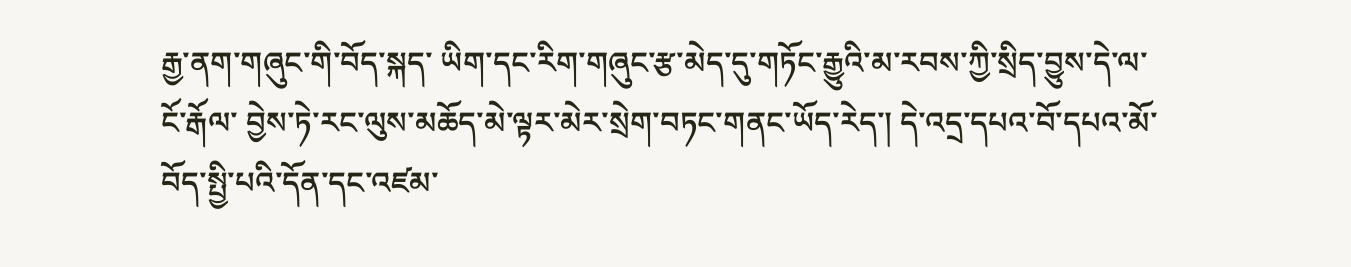རྒྱ་ནག་གཞུང་གི་བོད་སྐད་ ཡིག་དང་རིག་གཞུང་རྩ་མེད་དུ་གཏོང་རྒྱུའི་མ་རབས་ཀྱི་སྲིད་བྱུས་དེ་ལ་ངོ་རྒོལ་ བྱེས་ཏེ་རང་ལུས་མཆོད་མེ་ལྟར་མེར་སྲེག་བཏང་གནང་ཡོད་རེད་། དེ་འདྲ་དཔའ་བོ་དཔའ་མོ་བོད་སྤྱི་པའི་དོན་དང་འཛམ་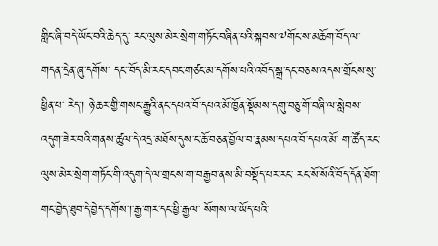གླིང་ཞི་བདེ་ཡོང་བའི་ཆེད་དུ་ རང་ལུས་མེར་སྲེག་གཏོང་བཞིན་པའི་སྐབས་༧གོང་ས་མཆོག་བོད་ལ་གདན་དྲེན་ཞུ་དགོས་ དང་་བོད་མི་རང་དབང་གཙང་མ་དགོས་པའི་འབོད་སྒྲ་དང་བཅས་འདས་གྲོངས་སུ་ཕྱིན་པ་ རེད་། ཉེ་ཆར་གྱི་གསང་རྒྱུའི་ནང་དཔའ་བོ་དཔའ་མོ་ཁྱོན་སྡོམས་དགུ་བཅུ་གོ་བཞི་ལ་སླེབས་ འདུག་ཟེར་བའི་གནས་ཚུལ་དེ་འདྲ་མཐོས་དུས་ང་ཆོ་བཅན་བྱོལ་བ་རྣམས་དཔའ་བོ་དཔའ་མོ་ ག་ཚོད་རང་ལུས་མེར་སྲེག་གཏོང་གི་འདུག་དེ་ལ་གྲངས་ག་བརྒྱབ་ནས་མི་བསྡོད་པར་རང་ རང་སོ་སོའི་བོད་དོན་ཐོག་གང་བྱེད་ཐུབ་དེ་བྱེད་དགོས་།་རྒྱ་གར་དང་ཕྱི་རྒྱལ་ སོགས་ལ་ཡོད་པའི་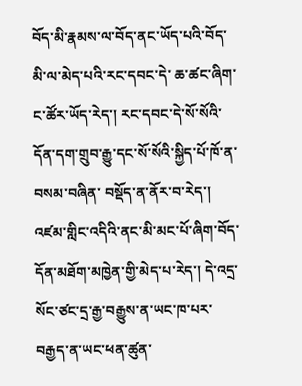བོད་མི་རྣམས་ལ་བོད་ནང་ཡོད་པའི་བོད་མི་ལ་མེད་པའི་རང་དབང་དེ་ ཆ་ཚང་ཞིག་ང་ཚོར་ཡོད་རེད་། རང་དབང་དེ་སོ་སོའི་དོན་དག་གྲུབ་རྒྱུ་དང་སོ་སོའི་སྐྱིད་པོ་ཁོ་ན་བསམ་བཞིན་ བསྡོད་ན་ནོར་བ་རེད་། འཛམ་གླིང་འདིའི་ནང་མི་མང་པོ་ཞིག་བོད་དོན་མཐོག་མཁྱེན་གྱི་མེད་པ་རེད་། དེ་འདྲ་སོང་ཙང་དྲ་རྒྱ་བརྒྱུས་ན་ཡང་ཁ་པར་བརྒྱད་ན་ཡང་ཕན་ཚུན་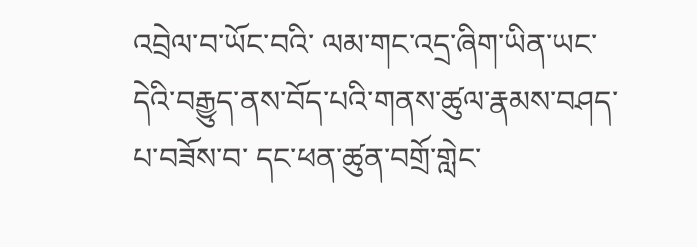འབྲེལ་བ་ཡོང་བའི་ ལམ་གང་འདྲ་ཞིག་ཡིན་ཡང་དེའི་བརྒྱུད་ནས་བོད་པའི་གནས་ཚུལ་རྣམས་བཤད་པ་བཟོས་བ་ དང་ཕན་ཚུན་བགྲོ་གླེང་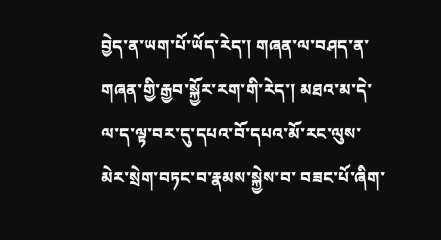བྱེད་ན་ཡག་པོ་ཡོད་རེད་། གཞན་ལ་བཤད་ན་གཞན་གྱི་རྒྱབ་སྐྱོར་རག་གི་རེད་། མཐའ་མ་དེ་ལ་ད་ལྟ་བར་དུ་དཔའ་བོ་དཔའ་མོ་རང་ལུས་མེར་སྲེག་བཏང་བ་རྣམས་སྐྱེས་བ་ བཟང་པོ་ཞིག་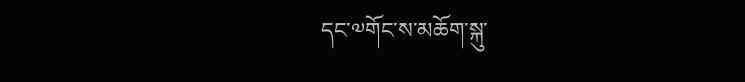དང་༧གོང་ས་མཆོག་སྐུ་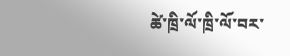ཚེ་ཁྲི་ལོ་ཁྲི་ལོ་བར་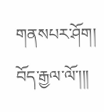གནསཔར་ཤོག། བོད་རྒྱལ་ལོ་།།།